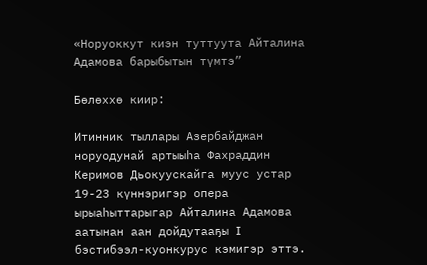«Норуоккут киэн туттуута Айталина Адамова барыбытын түмтэ”

Бөлөххө киир:

Итинник тыллары Азербайджан норуодунай артыыһа Фахраддин Керимов Дьокуускайга муус устар 19-23 күннэригэр опера ырыаһыттарыгар Айталина Адамова аатынан аан дойдутааҕы I бэстибээл-куонкурус кэмигэр эттэ.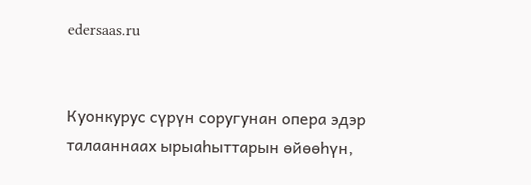edersaas.ru


Куонкурус сүрүн соругунан опера эдэр талааннаах ырыаһыттарын өйөөһүн,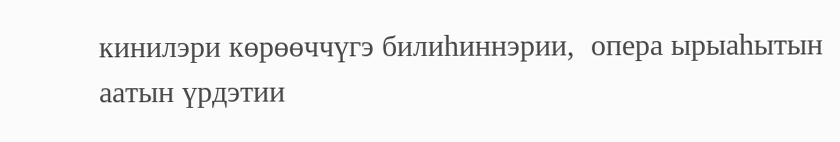кинилэри көрөөччүгэ билиһиннэрии,  опера ырыаһытын аатын үрдэтии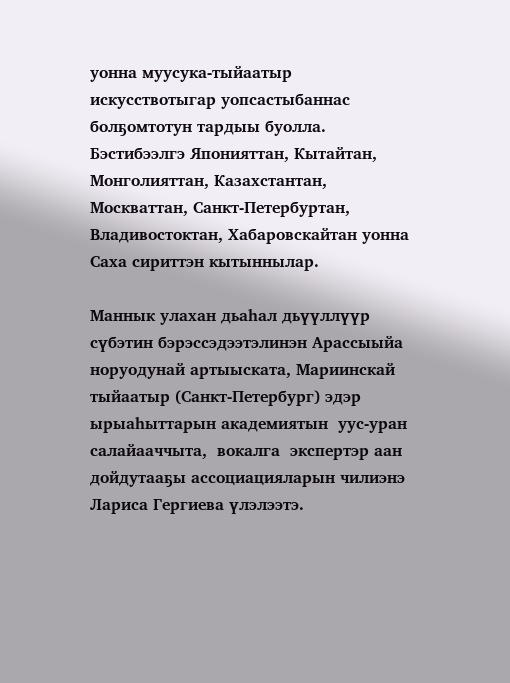уонна муусука-тыйаатыр искусствотыгар уопсастыбаннас болҕомтотун тардыы буолла. Бэстибээлгэ Японияттан, Кытайтан, Монголияттан, Казахстантан, Москваттан, Санкт-Петербуртан, Владивостоктан, Хабаровскайтан уонна Саха сириттэн кытыннылар.

Маннык улахан дьаһал дьүүллүүр сүбэтин бэрэссэдээтэлинэн Арассыыйа норуодунай артыыската, Мариинскай тыйаатыр (Санкт-Петербург) эдэр ырыаһыттарын академиятын  уус-уран салайааччыта,  вокалга  экспертэр аан дойдутааҕы ассоциацияларын чилиэнэ Лариса Гергиева үлэлээтэ.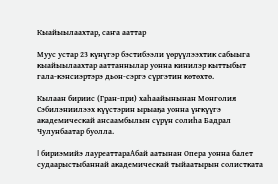Кыайыылаахтар, саҥа ааттар

Муус устар 23 күнүгэр бэстибээли үөрүүлээхтик сабыыга кыайыылаахтар ааттаннылар уонна кинилэр кыттыбыт гала-кэнсиэртэрэ дьон-сэргэ сүргэтин көтөхтө.

Кылаан бириис (Гран-при) хаһаайынынан Монголия Сэбилэниилээх күүстэрин ырыаҕа уонна үҥкүүгэ академическай ансаамбылын сүрүн солиһа Бадрал Чулунбаатар буолла.

I бириэмийэ лауреаттараАбай аатынан Опера уонна балет судаарыстыбаннай академическай тыйаатырын солистката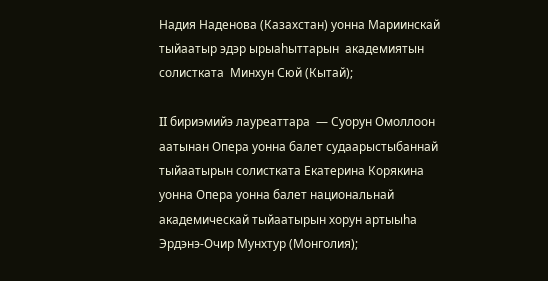Надия Наденова (Казахстан) уонна Мариинскай тыйаатыр эдэр ырыаһыттарын  академиятын солистката  Минхун Сюй (Кытай);

II бириэмийэ лауреаттара  — Суорун Омоллоон аатынан Опера уонна балет судаарыстыбаннай тыйаатырын солистката Екатерина Корякина уонна Опера уонна балет национальнай академическай тыйаатырын хорун артыыһа Эрдэнэ-Очир Мунхтур (Монголия);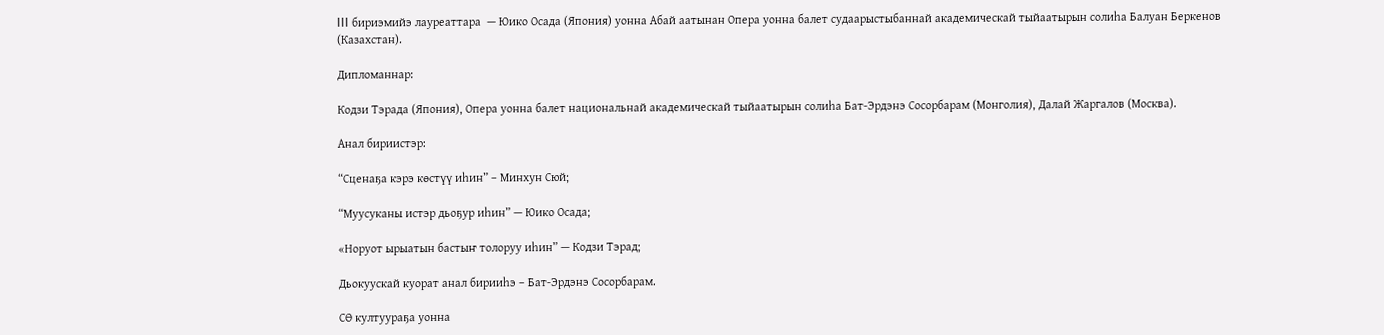III бириэмийэ лауреаттара  — Юико Осада (Япония) уонна Абай аатынан Опера уонна балет судаарыстыбаннай академическай тыйаатырын солиһа Балуан Беркенов (Казахстан).

Дипломаннар:

Кодзи Тэрада (Япония), Опера уонна балет национальнай академическай тыйаатырын солиһа Бат-Эрдэнэ Сосорбарам (Монголия), Далай Жаргалов (Москва).

Анал бириистэр:

“Сценаҕа кэрэ көстүү иһин” – Минхун Сюй;

“Муусуканы истэр дьоҕур иһин” — Юико Осада;

«Норуот ырыатын бастыҥ толоруу иһин” — Кодзи Тэрад;

Дьокуускай куорат анал бирииһэ – Бат-Эрдэнэ Сосорбарам.

СӨ култуураҕа уонна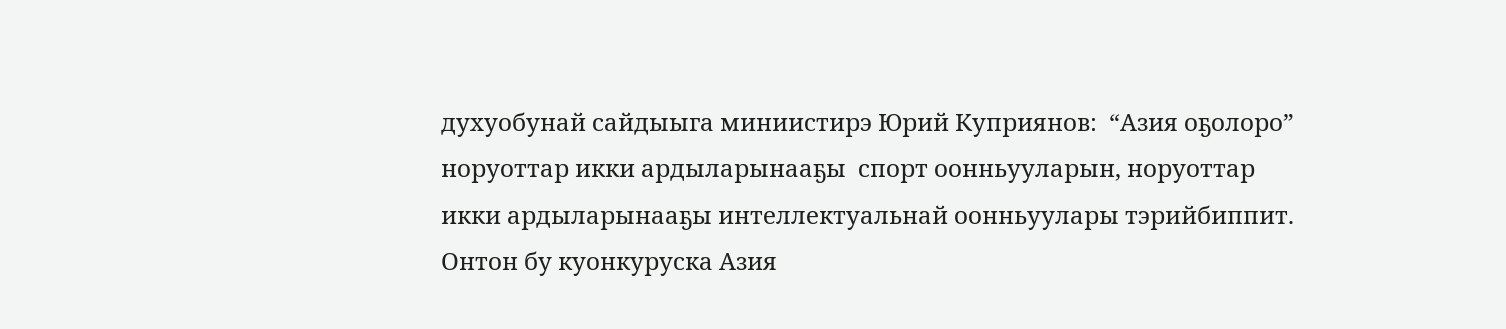духуобунай сайдыыга миниистирэ Юрий Куприянов:  “Азия оҕолоро” норуоттар икки ардыларынааҕы  спорт оонньууларын, норуоттар икки ардыларынааҕы интеллектуальнай оонньуулары тэрийбиппит. Онтон бу куонкуруска Азия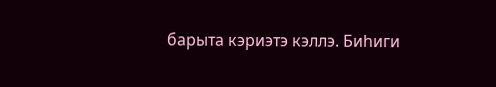барыта кэриэтэ кэллэ. Биһиги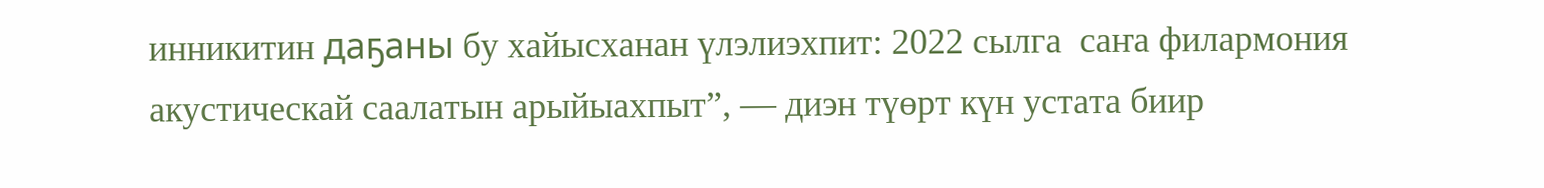инникитин даҕаны бу хайысханан үлэлиэхпит: 2022 сылга  саҥа филармония акустическай саалатын арыйыахпыт”, — диэн түөрт күн устата биир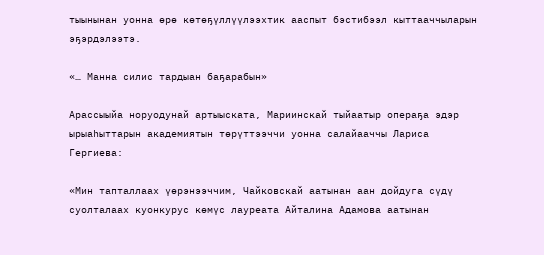тыынынан уонна өрө көтөҕүллүүлээхтик ааспыт бэстибээл кыттааччыларын эҕэрдэлээтэ.

«… Манна силис тардыан баҕарабын»

Арассыыйа норуодунай артыыската, Мариинскай тыйаатыр операҕа эдэр ырыаһыттарын академиятын төрүттээччи уонна салайааччы Лариса Гергиева:

«Мин тапталлаах үөрэнээччим, Чайковскай аатынан аан дойдуга сүдү суолталаах куонкурус көмүс лауреата Айталина Адамова аатынан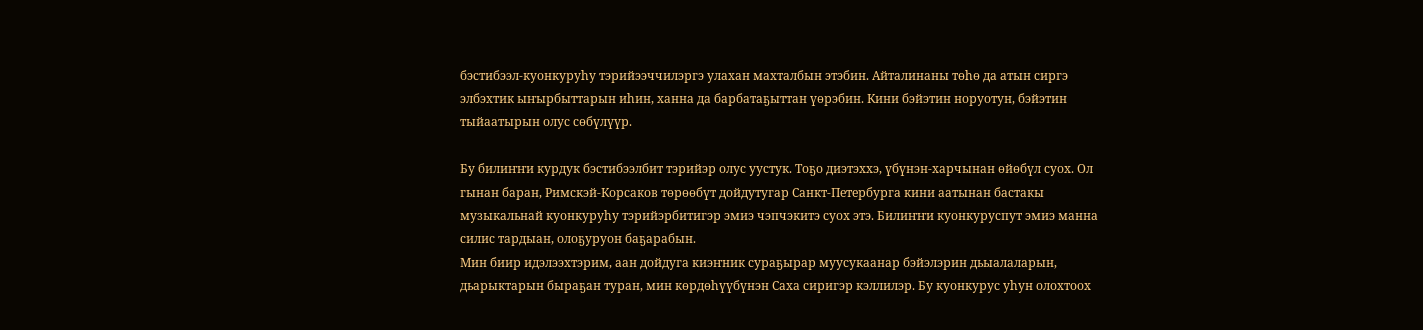бэстибээл-куонкуруһу тэрийээччилэргэ улахан махталбын этэбин. Айталинаны төһө да атын сиргэ элбэхтик ыҥырбыттарын иһин, ханна да барбатаҕыттан үөрэбин. Кини бэйэтин норуотун, бэйэтин тыйаатырын олус сөбүлүүр.

Бу билиҥҥи курдук бэстибээлбит тэрийэр олус уустук. Тоҕо диэтэххэ, үбүнэн-харчынан өйөбүл суох. Ол гынан баран, Римскэй-Корсаков төрөөбүт дойдутугар Санкт-Петербурга кини аатынан бастакы музыкальнай куонкуруһу тэрийэрбитигэр эмиэ чэпчэкитэ суох этэ. Билиҥҥи куонкуруспут эмиэ манна силис тардыан, олоҕуруон баҕарабын.
Мин биир идэлээхтэрим, аан дойдуга киэҥник сураҕырар муусукаанар бэйэлэрин дьыалаларын, дьарыктарын быраҕан туран, мин көрдөһүүбүнэн Саха сиригэр кэллилэр. Бу куонкурус уһун олохтоох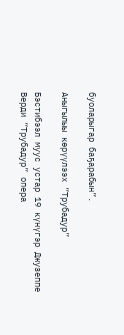буоларыгар баҕарабын”.

Аныгылыы көрүүлээх “Трубадур”

Бэстибээл муус устар 19 күнүгэр Джузеппе Верди “Трубадур” опера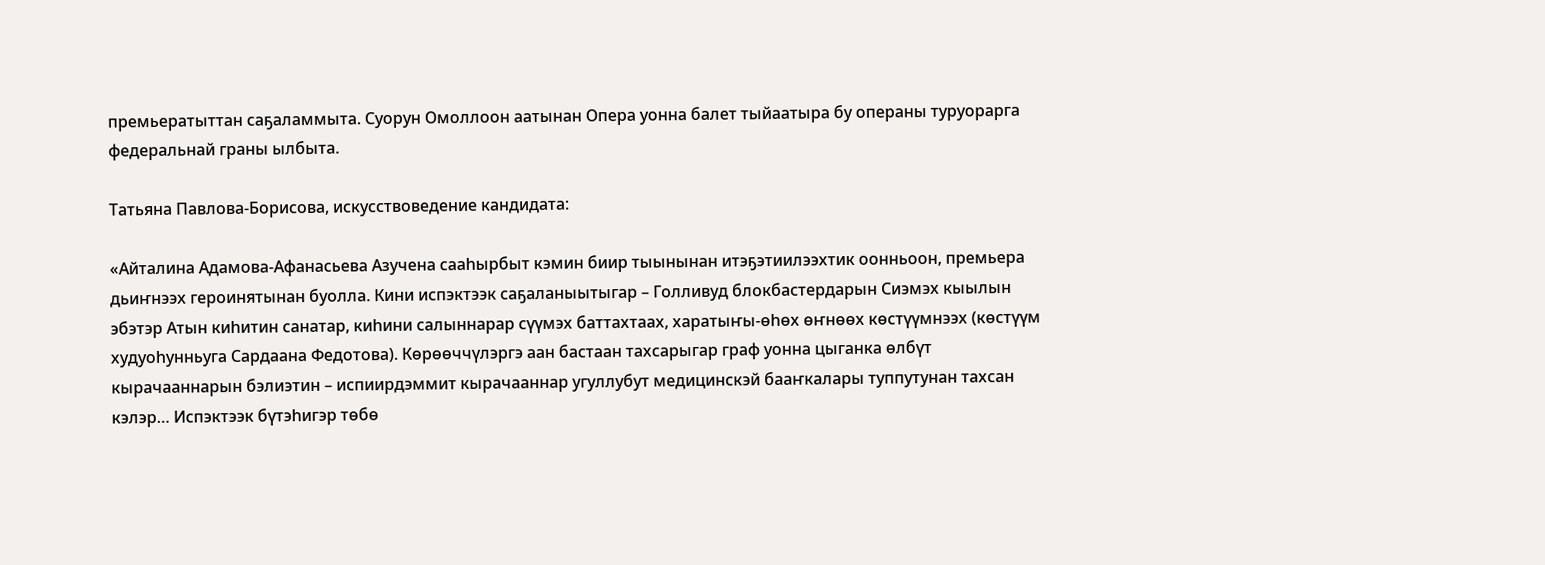премьератыттан саҕаламмыта. Суорун Омоллоон аатынан Опера уонна балет тыйаатыра бу операны туруорарга федеральнай граны ылбыта.

Татьяна Павлова-Борисова, искусствоведение кандидата:

«Айталина Адамова-Афанасьева Азучена сааһырбыт кэмин биир тыынынан итэҕэтиилээхтик оонньоон, премьера дьиҥнээх героинятынан буолла. Кини испэктээк саҕаланыытыгар – Голливуд блокбастердарын Сиэмэх кыылын эбэтэр Атын киһитин санатар, киһини салыннарар сүүмэх баттахтаах, харатыҥы-өһөх өҥнөөх көстүүмнээх (көстүүм худуоһунньуга Сардаана Федотова). Көрөөччүлэргэ аан бастаан тахсарыгар граф уонна цыганка өлбүт кырачааннарын бэлиэтин – испиирдэммит кырачааннар угуллубут медицинскэй бааҥкалары туппутунан тахсан кэлэр… Испэктээк бүтэһигэр төбө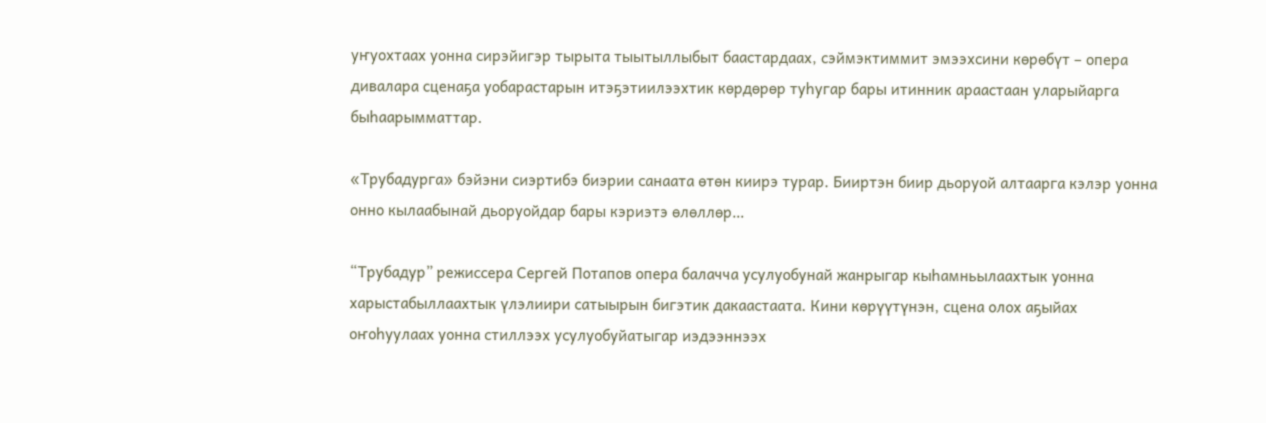уҥуохтаах уонна сирэйигэр тырыта тыытыллыбыт баастардаах, сэймэктиммит эмээхсини көрөбүт – опера дивалара сценаҕа уобарастарын итэҕэтиилээхтик көрдөрөр туһугар бары итинник араастаан уларыйарга быһаарымматтар.

«Трубадурга» бэйэни сиэртибэ биэрии санаата өтөн киирэ турар. Бииртэн биир дьоруой алтаарга кэлэр уонна онно кылаабынай дьоруойдар бары кэриэтэ өлөллөр…

“Трубадур” режиссера Сергей Потапов опера балачча усулуобунай жанрыгар кыһамньылаахтык уонна харыстабыллаахтык үлэлиири сатыырын бигэтик дакаастаата. Кини көрүүтүнэн, сцена олох аҕыйах оҥоһуулаах уонна стиллээх усулуобуйатыгар иэдээннээх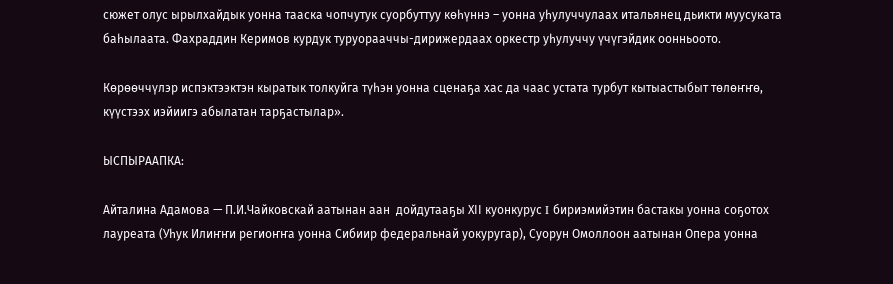сюжет олус ырылхайдык уонна тааска чопчутук суорбуттуу көһүннэ – уонна уһулуччулаах итальянец дьикти муусуката баһылаата. Фахраддин Керимов курдук туруорааччы-дирижердаах оркестр уһулуччу үчүгэйдик оонньоото.

Көрөөччүлэр испэктээктэн кыратык толкуйга түһэн уонна сценаҕа хас да чаас устата турбут кытыастыбыт төлөҥҥө, күүстээх иэйиигэ абылатан тарҕастылар».

ЫСПЫРААПКА:

Айталина Адамова — П.И.Чайковскай аатынан аан  дойдутааҕы ХII куонкурус I бириэмийэтин бастакы уонна соҕотох лауреата (Уһук Илиҥҥи региоҥҥа уонна Сибиир федеральнай уокуругар), Суорун Омоллоон аатынан Опера уонна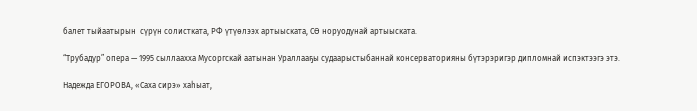балет тыйаатырын  сүрүн солистката, РФ үтүөлээх артыыската, СӨ норуодунай артыыската.

“Трубадур” опера — 1995 сыллаахха Мусоргскай аатынан Ураллааҕы судаарыстыбаннай консерваторияны бүтэрэригэр дипломнай испэктээгэ этэ.

Надежда ЕГОРОВА, «Саха сирэ» хаһыат,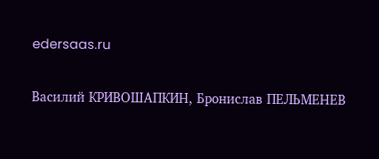edersaas.ru

Василий КРИВОШАПКИН, Бронислав ПЕЛЬМЕНЕВ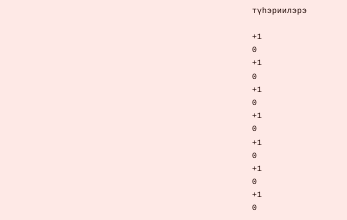түһэриилэрэ

+1
0
+1
0
+1
0
+1
0
+1
0
+1
0
+1
0